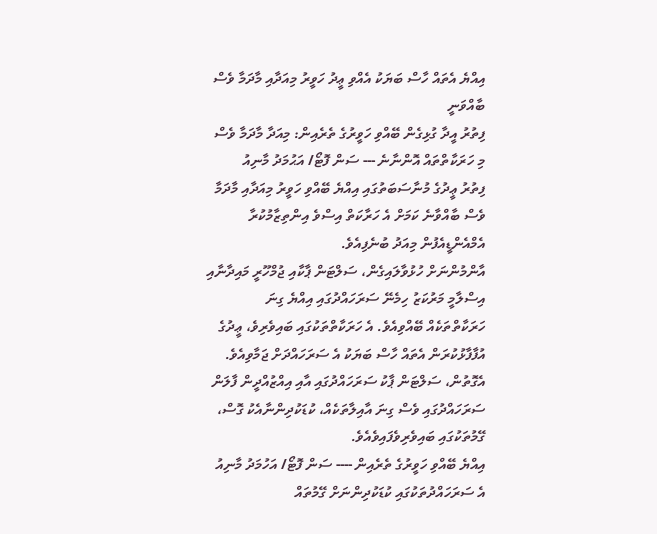އިއްޔެ އެތައް ހާސް ބަޔަކު އެއްވި ޢީދު ހަވީރު މިއަދާއި މާދަމާ ވެސް ބާއްވަނީ
ފިތުރު އީދާ ގުޅިގެން ބޭއްވި ހަވީރުގެ ތެރެއިން: މިއަދާ މާދަމާ ވެސް މި ހަރަކާތްތައް އޮންނާނެ --- ސަން ފޮޓޯ/ އަޙުމަދު މާނިއު
ފިތުރު ޢީދުގެ މުނާސަބަތުގައި އިއްޔެ ބޭއްވި ހަވީރު މިއަދާއި މާދަމާ ވެސް ބާއްވާނެ ކަމަށް އެ ހަރާކަތް އިސްވެ އިންތިޒާމުކުރާ އެމްއެންޑީއެފުން މިއަދު ބުނެފިއެވެ.
އާންމުންނަށް ހުޅުވާލައިގެން، ސަލްޓަން ޕާކާއި ޖުމްހޫރީ މައިދާނާއި އިސްލާމީ މަރުކަޒު ހިމެނޭ ސަރަހައްދުގައި އިއްޔެ ގިނަ ހަރަކާތްތަކެއް ބޭއްވިއެވެ. އެ ހަރަކާތްތަކުގައި ބައިވެރިވެ، ޢީދުގެ އުފާފާޅުކުރަން އެތައް ހާސް ބަޔަކު އެ ސަރަހައްދަށް ޖަމާވިއެވެ.
އެގޮތުން، ސަލްޓަން ޕާކު ސަރަހައްދުގައި އާއި އިއްޒުއްދީން ފާލަން ސަރަހައްދުގައި ވެސް ގިނަ އާއިލާތަކެއް، ކުޑަކުދިންނާއެކު ގޮސް، ގޭމުތަކުގައި ބައިވެރިވެފައިވެއެވެ.
އިއްޔެ ބޭއްވި ހަވީރުގެ ތެރެއިން ---- ސަން ފޮޓޯ/ އަހުމަދު މާނިއު
އެ ސަރަހައްދުތަކުގައި ކުޑަކުދިންނަށް ގޭމުތައް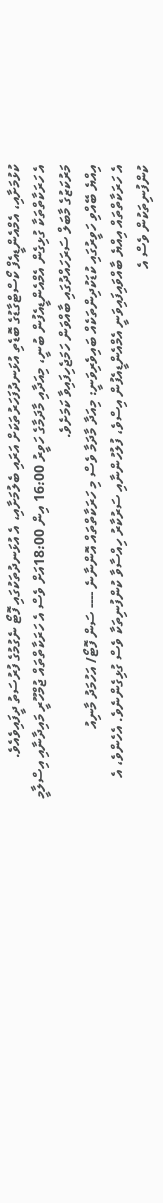ކުޅުމަށާއި، އެމްއެންޑީއެފް ކޯސްޓްގާޑުގެ ބޮޑެތި އުޅަނދުފަހަރުތަކަށް އަރައި ބެލުމަށާއި، އެ އުޅަނދުތަކުގައި ފޮޓޯ ނެގުމުގެ ފުރުސަތު ދީފައިވެއެވެ.
އެ ހަރަކާތްތަކާ ގުޅިގެން އެމްއެންޑީއެފުން ބުނީ، މިއަދާއި މާދަމާގެ ހަވީރު 16:00 އިން 18:00އަށް ވެސް އެ ހަރަކާތްތައް ޖުމްހޫރީ މައިދާނާއި އިސްލާމީ މަރުކަޒުގެ މާބަލް ސަރަހައްދުގައި ބާއްވަން ހަމަޖެހިފައިވާ ކަމަށެވެ.
އިއްޔެ ބޭއްވި ހަވީރުގައި ކުޑަކުދިންތަކެއް ބައިވެރިވަނީ: މިއަދާ މާދަމާ ވެސް މި ހަރަކާތްތައް އޮންނާނެ ---- ސަން ފޮޓޯ/ އަހުމަދު މާނިއު
އެ ހަރަކާތްތައް އިއްޔެ ބާއްވައިފައިވަނީ އެމްއެންޑީއެފުން އިސްވެ، ފުލުހުންނާއި ސަރުކާރު ހިއްސާވާ ކުންފުނިތަކާ ވެސް ގުޅިގެންނެވެ. އެހެންވެ، އެ ކުންފުނިތަކުން ވެސް އެ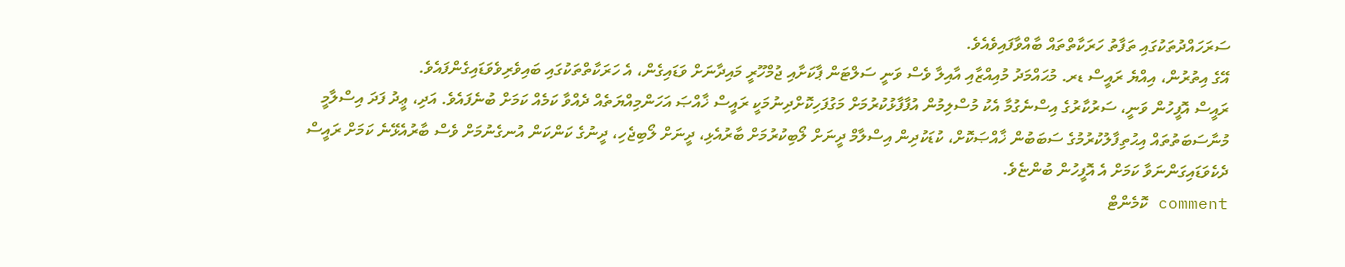ސަރަހައްދުތަކުގައި ތަފާތު ހަރަކާތްތައް ބާއްވާފައިވެއެވެ.
އޭގެ އިތުރުން، އިއްޔެ ރައީސް ޑރ. މުޙައްމަދު މުއިއްޒާއި އާއިލާ ވެސް ވަނީ ސަލްޓަން ޕާކަށާއި ޖުމްހޫރީ މައިދާނަށް ވަޑައިގެން، އެ ހަރަކާތްތަކުގައި ބައިވެރިވެވަޑައިގެންފައެވެ.
ރައީސް އޮފީހުން ވަނީ، ސަރުކާރުގެ އިސްނެގުމާ އެކު މުސްލިމުން އުފާފާޅުކުރުމަށް މަގުފަހިކޮށްދިނުމަކީ ރައީސް ޚާއްޞަ އަހަންމިއްޔަތެއް ދެއްވާ ކަމެއް ކަމަށް ބުނެފައެވެ. އަދި، ޢީދު ފަދަ އިސްލާމީ މުނާސަބަތުތައް އިޙުތިފާލުކުރުމުގެ ސަބަބުން ޚާއްޞަކޮށް، ކުޑަކުދިން އިސްލާމް ދީނަށް ލޯބިކުރުމަށް ބާރުއެޅި، ދީނަށް ލޯބިޖެހި، ދީނުގެ ކަންކަން އުނގެނުމަށް ވެސް ބާރުއެޅޭނެ ކަމަށް ރައީސް ދެކެވަޑައިގަންނަވާ ކަމަށް އެ އޮފީހުން ބުންޏެވެ.
comment ކޮމެންޓް